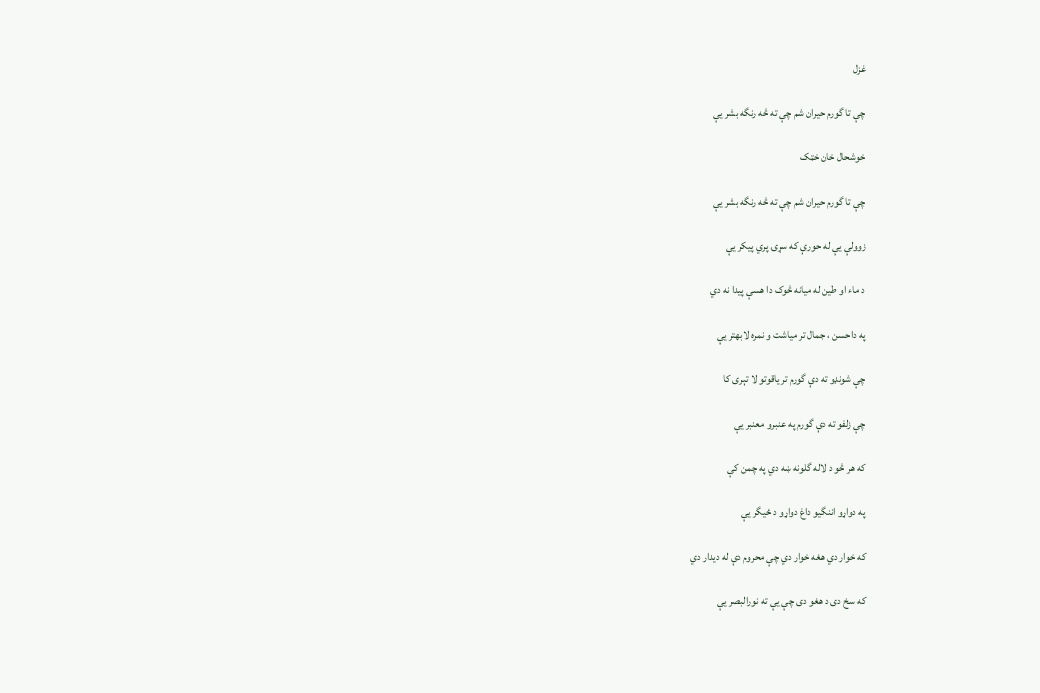غزل

چې تا گورم حيران شم چې ته څه رنگه بشر يې

خوشحال خان خټک

چې تا گورم حيران شم چې ته څه رنگه بشر يې

زوولې يې له حورې که سړۍ پري پيکر يې

د ماء او طين له ميانه څوک دا هسې پيدا نه دي

په داحسن ، جمال تر مياشت و نمره لابهتر يې

چې شونډو ته دې گورم تر ياقوتو لا تېری کا

چې زلفو ته دې گورم په عنبرو معنبر يې

که هر څو د لاله گلونه ښه دي په چمن کې

په دواړو اننگيو داغ دواړو د ځيگر يې

که خوار دي هغه خوار دي چې محروم دې له ديدار دي

که سخ دی د هغو دی چې يې ته نورالبصر يې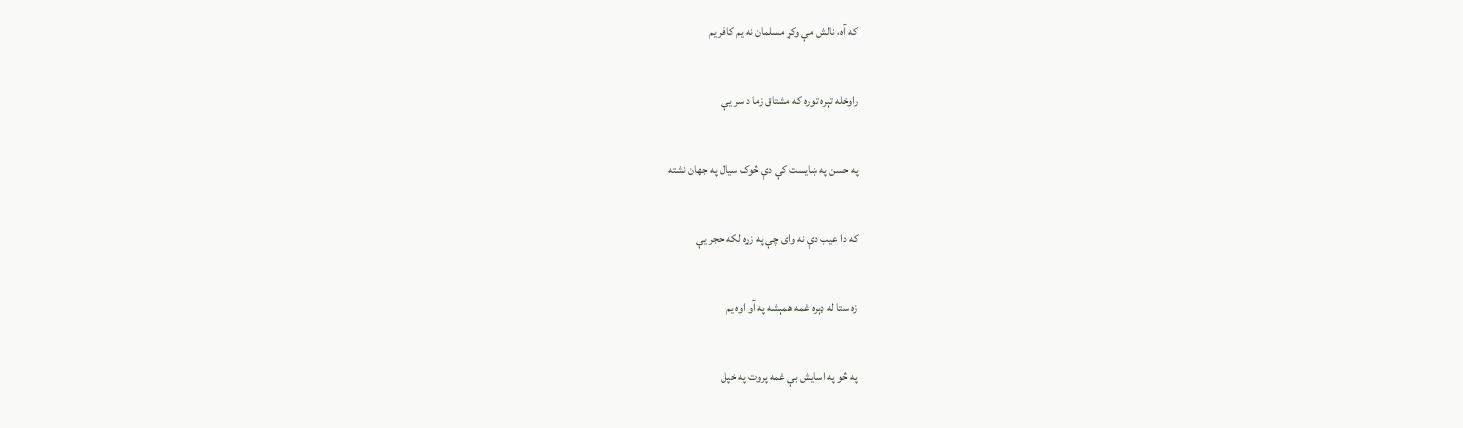که آه، نالش مې وکړ مسلمان نه يم کافر يم

راوخله تېره توره که مشتاق زما د سر يې

په حسن په ښايست کې دې څوک سيال په جهان نشته

که دا عيب دې نه وای چې په زړه لکه حجر يې

زه ستا له ډېره غمه همېشه په آو اوه يم

په څو په اسايش بې غمه پروت په خپل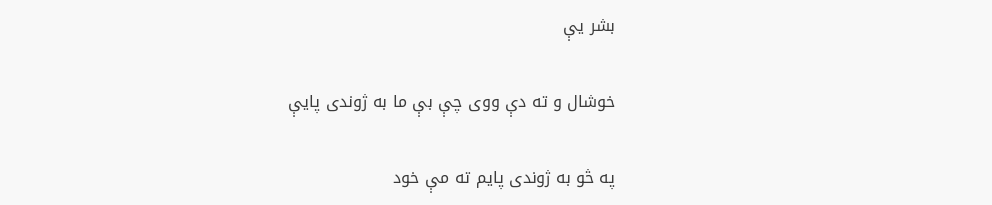بشر يې

خوشال و ته دې ووی چې بې ما به ژوندی پايې

په څو به ژوندی پايم ته مې خود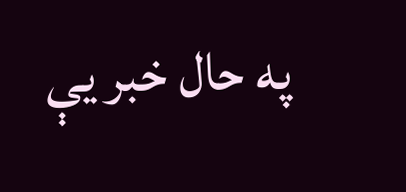په حال خبر يې